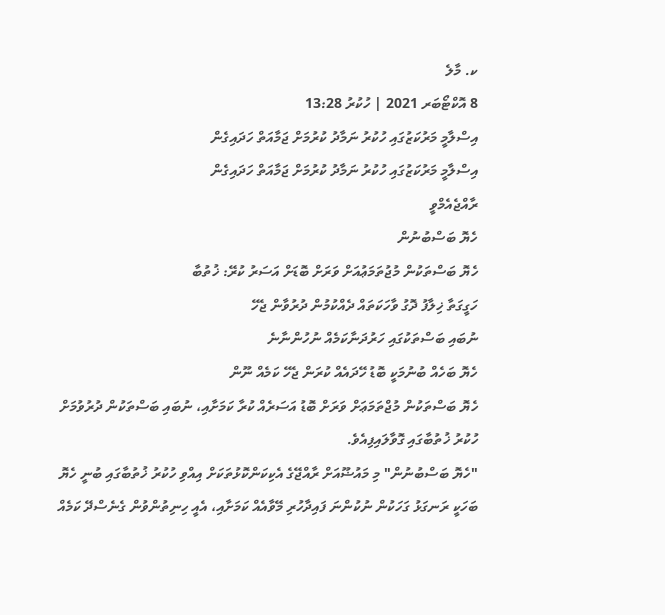ކ. މާލެ
8 އޮކްޓޯބަރ 2021 | ހުކުރު 13:28
އިސްލާމީ މަރުކަޒުގައި ހުކުރު ނަމާދު ކުރުމަށް ޖަމާއަތް ހަދައިގެން
އިސްލާމީ މަރުކަޒުގައި ހުކުރު ނަމާދު ކުރުމަށް ޖަމާއަތް ހަދައިގެން
ރާއްޖެއެމްވީ
ހެޔޮ ބަސްބުނުން
ހެޔޮ ބަސްތަކުން މުޖުތަމަޢުއަށް ވަރަށް ބޮޑަށް އަސަރު ކުރޭ: ޚުތުބާ
ހަގީގަތާ ޚިލާފު ދޮގު ވާހަކަތައް ދެއްކުމުން ދުރުވާން ޖެހޭ
ނުބައި ބަސްތަކުގައި ހަރުދަނާކަމެއް ނުހުންނާނެ
ހެޔޮ ބަހެއް ބުނުމަކީ ބޮޑު ހޭދައެއް ކުރަން ޖެހޭ ކަމެއް ނޫން
ހެޔޮ ބަސްތަކުން މުޖްތަމަޢަށް ވަރަށް ބޮޑު އަސަރެއް ކުރާ ކަމަށާއި، ނުބައި ބަސްތަކުން ދުރުވުމަށް ހުކުރު ޚުތުބާގައި ގޮވާލައިފިއެވެ.
"ހެޔޮ ބަސްބުނުން" މި މައުޟޫއަށް ރާއްޖޭގެ އެކިކަންކޮޅުތަކަށް އިއްވި ހުކުރު ޚުތުބާގައި ބުނީ ހެޔޮ ބަހަކީ ރަނގަޅު ގަހަކުން ނުކުންނަ ފައިދާހުރި މޭވާއެއް ކަމަށާއި، އެއީ ހިނިތުންވުން ގެނެސްދޭ ކަމެއް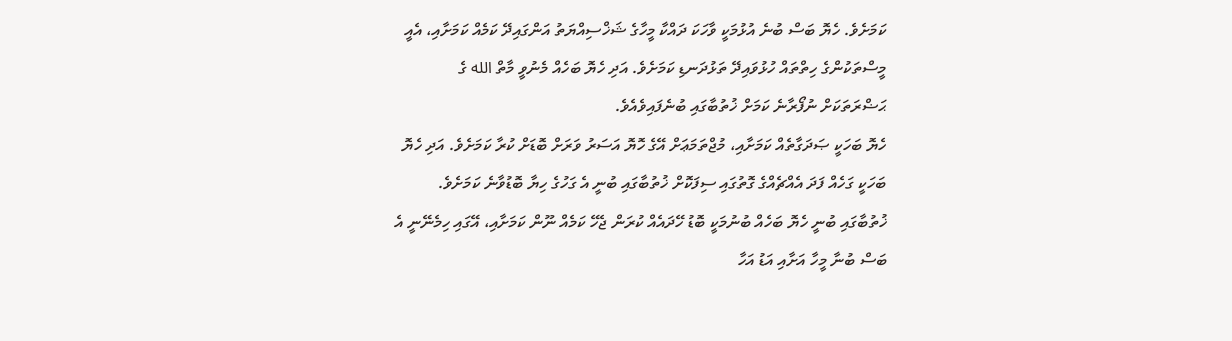ކަމަށެވެ. ހެޔޮ ބަސް ބުނެ އުޅުމަކީ ވާހަކަ ދައްކާ މީހާގެ ޝަޚްސިއްޔަތު އަންގައިދޭ ކަމެއް ކަމަށާއި، އެއީ މީސްތަކުންގެ ހިތްތައް ހުޅުވައިދޭ ތަޅުދަނޑި ކަމަށެވެ. އަދި ހެޔޮ ބަހެއް މެނުވީ މާތް الله ގެ ޙަޟްރަތަކަށް ނުފޯރާނެ ކަމަށް ޚުތުބާގައި ބުނެފައިވެއެވެ.
ހެޔޮ ބަހަކީ ޞަދަގާތެއް ކަމަށާއި، މުޖްތަމަޢަށް އޭގެ ހޮޔޮ އަސަރު ވަރަށް ބޮޑަށް ކުރާ ކަމަށެވެ. އަދި ހެޔޮ ބަހަކީ ގަހެއް ފަދަ އެއްޗެއްގެ ގޮތުގައި ސިފަކޮށް ޚުތުބާގައި ބުނީ އެ ގަހުގެ ހިޔާ ބޮޑުވާނެ ކަމަށެވެ.
ޚުތުބާގައި ބުނީ ހެޔޮ ބަހެއް ބުނުމަކީ ބޮޑު ހޭދައެއް ކުރަން ޖެހޭ ކަމެއް ނޫން ކަމަށާއި، އޭގައި ހިމެނޭނީ އެ ބަސް ބުނާ މީހާ އަށާއި އަޑު އަހާ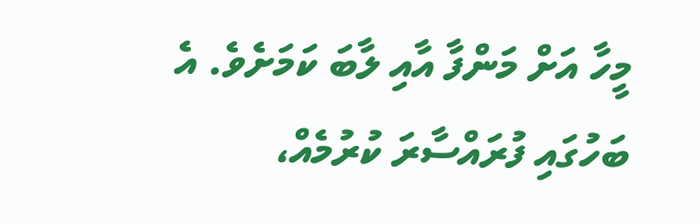މީހާ އަށް މަންފާ އާއި ލާބަ ކަމަށެވެ. އެ ބަހުގައި ފުރައްސާރަ ކުރުމެއް،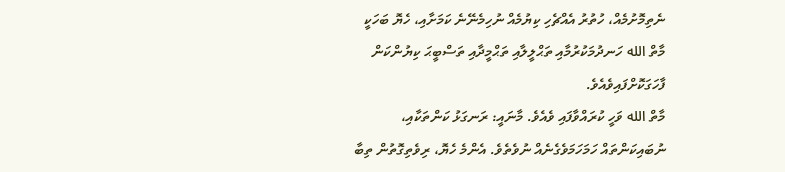ނެތިމޮށުމެއް، ހުތުރު އެއްޗެހި ކިޔުމެއް ނުހިމެނޭނެ ކަމަށާއި، ހެޔޮ ބަހަކީ މާތް الله ހަނދުމަކުރުމާއި ތަޙްލީލާއި ތަޙްމީދާއި ތަސްބީޙަ ކިޔުންކަން ފާހަގަކޮށްފައިވެއެވެ.
މާތް الله ވަހީ ކުރައްވާފައި ވެއެވެ. މާނައީ: ރަނގަޅު ކަންތަކާއި، ނުބައިކަންތައް ހަމަހަމަވެގެނެއް ނުވެތެވެ. އެންމެ ހެޔޮ، ރިވެތިގޮތުން ތިބާ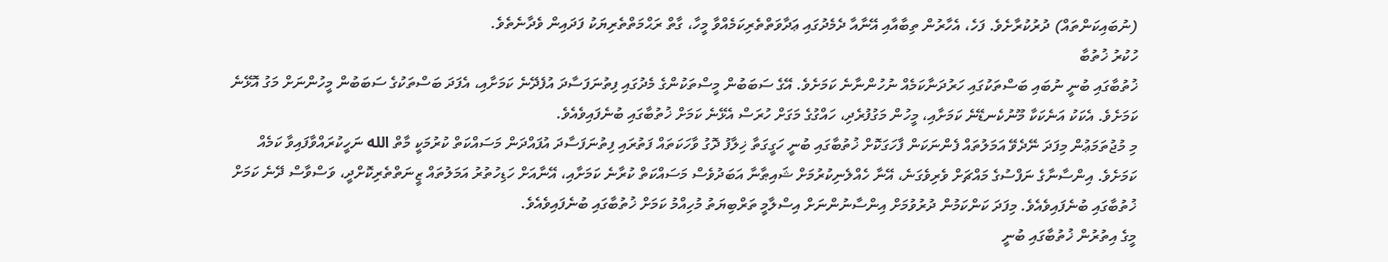(ނުބައިކަންތައް) ދުރުކުރާށެވެ. ފަހެ، އެހާރުން ތިބާއާއި އޭނާއާ ދެމެދުގައި ޢަދާވަތްތެރިކަމެއްވާ މީހާ، ގާތް ރަޙްމަތްތެރިޔަކު ފަދައިން ވެދާނެތެވެ.
ހުކުރު ޚުތުބާ
ޚުތުބާގައި ބުނީ ނުބައި ބަސްތަކުގައި ހަރުދަނާކަމެއް ނުހުންނާނެ ކަމަށެވެ. އޭގެ ސަބަބުން މީސްތަކުންގެ މެދުގައި ފިތުނަފަސާދަ އުފެދޭނެ ކަމަށާއި، އެފަދަ ބަސްތަކުގެ ސަބަބުން މީހުންނަށް މަގު އޮޅޭނެ ކަމަށެވެ. އެކަކު އަނެކަކާ މޫނުކެނޑޭނެ ކަމަށާއި، މީހުން މަގުފުރެދި، ހައްގުގެ މަގަށް ހުރަސް އެޅޭނެ ކަމަށް ޚުތުބާގައި ބުނެފައިވެއެވެ.
މި މުޖުތަމަޢުން މިފަދަ ނޭދެވޭ އަމަލުތައް ފެންނަކަން ފާހަގަކޮށް ޚުތުބާގައި ބުނީ ހަގީގަތާ ޚިލާފު ދޮގު ވާހަކަތައް ފަތުރައި ފިތުނަފަސާދަ އުފައްދަން މަސައްކަތް ކުރުމަކީ މާތް الله ނަހީކުރައްވާފައިވާ ކަމެއް ކަމަށެވެ. އިންސާނާގެ ނަފްސުގެ މައްޗަށް ވެރިވެގަނެ، އޭނާ ހެއްލެނިކުރުމަށް ޝައިޠާނާ އަބަދުވެސް މަސައްކަތް ކުރާނެ ކަމަށާއި، އޭނާއަށް ހަޑިހުތުރު އަމަލުތައް ޒީނަތްތެރިކޮށްދީ، ވަސްވާސް ދޭނެ ކަމަށް ޚުތުބާގައި ބުނެފައިވެއެވެ. މިފަދަ ކަންކަމުން ދުރުވުމަށް އިންސާނުންނަށް އިސްލާމީ ތަރްބިޔަތު މުހިއްމު ކަމަށް ޚުތުބާގައި ބުނެފައިވެއެވެ.
މީގެ އިތުރުން ޚުތުބާގައި ބުނީ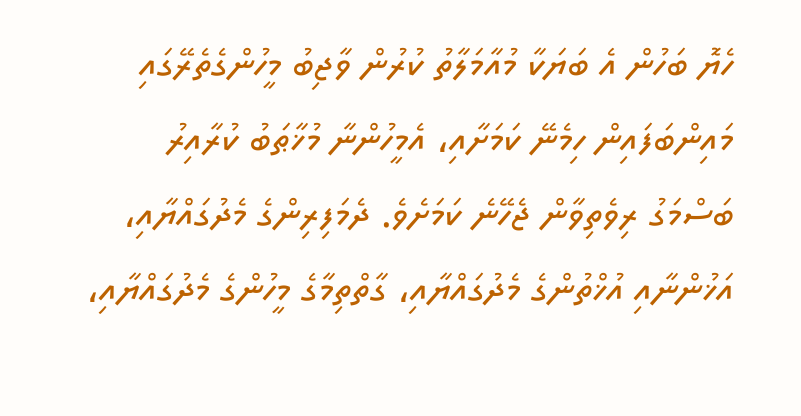ހެޔޮ ބަހުން އެ ބަޔަކާ މުއާމަލާތު ކުރުން ވާޖިބު މީހުންގެތެރޭގައި މައިންބަފައިން ހިމެނޭ ކަމަށާއި، އެމީހުންނާ މުޚާޠަބު ކުރާއިރު ބަސްމަގު ރިވެތިވާން ޖެހޭނެ ކަމަށެވެ. ދެމަފިރިންގެ މެދުގައްޔާއި، އަޚުންނާއި އުޚްތުންގެ މެދުގައްޔާއި، ގާތްތިމާގެ މީހުންގެ މެދުގައްޔާއި،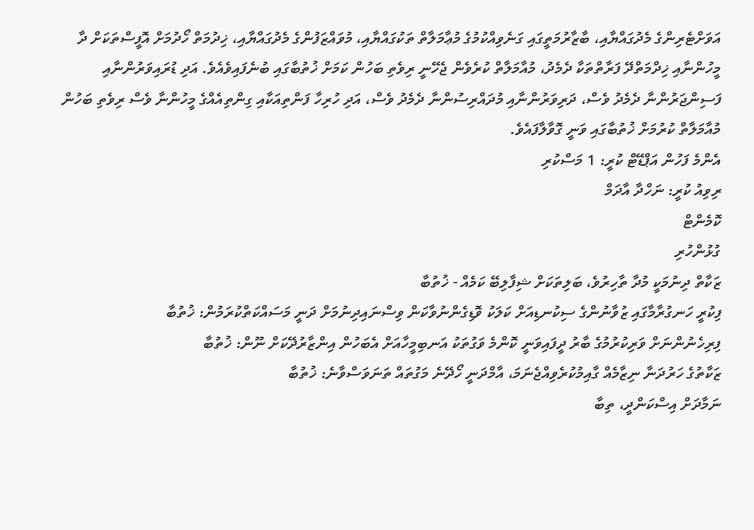އަވަށްޓެރިންގެ މެދުގައްޔާއި، ބާޒާރުމަތީގައި ގަނެވިއްކުމުގެ މުޢާމަލާތް ތަކުގައްޔާއި، މުވައްޒަފުންގެ މެދުގައްޔާއި، ޚިދުމަތް ހޯދުމަށް އޮފީސްތަކަށް ދާ މީހުންނާއި ޚިދްމަތްދޭ ފަރާތްތަކާ ދެމެދު، މުއާމަލާތް ކުރެވެން ޖެހޭނީ ރިވެތި ބަހުން ކަމަށް ޚުތުބާގައި ބުނެފައިވެއެވެ. އަދި ޑުރައިވަރުންނާއި ފަސިންޖަރުންނާ ދެމެދު ވެސް، ދަރިވަރުންނާއި މުދައްރިސުންނާ ދެމެދު ވެސް، އަދި ހުރިހާ ފަންތިއަކާއި ގިންތިއެއްގެ މީހުންނާ ވެސް ރިވެތި ބަހުން މުއާމަލާތް ކުރުމަށް ޚުތުބާގައި ވަނީ ގޮވާލާފައެވެ.
އެންމެ ފަހުން އަޕްޑޭޓް ކުރީ: 1 މަސްކުރި
ރިވިއު ކުރީ: ނަހްދާ އާދަމް
ކޮމެންޓް
ގުޅުންހުރި
ޒަކާތް ދިނުމަކީ މުދާ ތާހިރުވެ، ބަލިތަކަށް ޝިފާލިބޭ ކަމެއް - ޚުތުބާ
ފިކުރީ ހަނގުރާމާގައި ޒުވާނުންގެ ސިކުނޑިއަށް ކަލަކު ވޮޑިގެންނުވާކަން ވިސްނައިދިނުމަށް ދަނީ މަސައްކަތްކުރަމުން: ޚުތުބާ
ފިރިހެނުންނަށް ވަރިކުރުމުގެ ބާރު ދީފައިވަނީ ކޮންމެ ވަގުތަކު އަނބިމީހާއަށް އެބަހުން އިންޒާރުދޭކަށް ނޫން: ޚުތުބާ
ޒަކާތުގެ ހަރުދަނާ ނިޒާމެއް ގާއިމުކުރެވިއްޖެނަމަ، އާމްދަނީ ހޯދޭނެ މަގުތައް ތަނަވަސްވާނެ: ޚުތުބާ
ނަމާދަށް އިސްކަންދީ، ތިބާ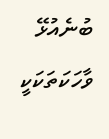ބުނެއުޅޭ ވާހަކަތަކަކީ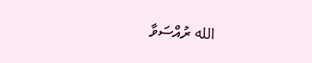الله ރުއްސަވާ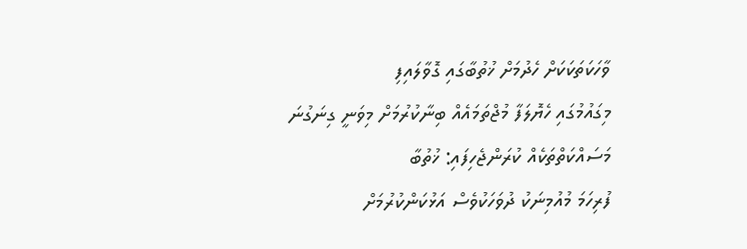ވާހަކަތަކަކަށް ހެދުމަށް ޚުތުބާގައި ގޮވާލައިފި
މިގައުމުގައި ހެޔޮލަފާ މުޖްތަމައެއް ބިނާކުރުމަށް މިވަނީ ގިނަގުނަ މަސައްކަތްތަކެއް ކުރަންޖެހިފައި: ޚުތުބާ
ފުރިހަމަ މުއުމިނަކު ދުވަހަކުވެސް އަޅުކަންކުރުމަށް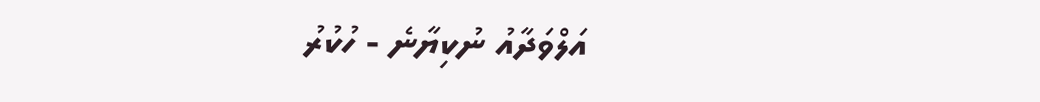އަލްވަދާއު ނުކިޔާނެ - ހުކުރު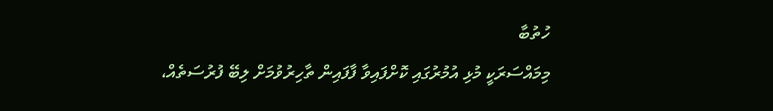ހުތުބާ
މިމައްސަރަކީ މުޅި އުމުރުގައި ކޮށްފައިވާ ފާފައިން ތާހިރުވުމަށް ލިބޭ ފުރުސަތެއް،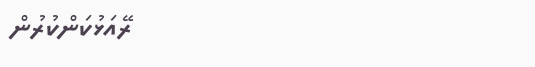ރޭއަޅުކަންކުރުން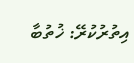އިތުރުކުރޭ: ޚުތުބާ